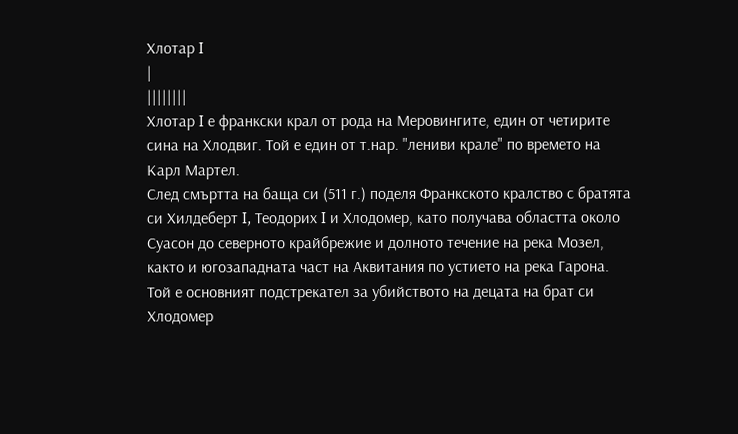Хлотар I
|
||||||||
Хлотар I е франкски крал от рода на Меровингите, един от четирите сина на Хлодвиг. Той е един от т.нар. "лениви крале" по времето на Карл Мартел.
След смъртта на баща си (511 г.) поделя Франкското кралство с братята си Хилдеберт I, Теодорих I и Хлодомер, като получава областта около Суасон до северното крайбрежие и долното течение на река Мозел, както и югозападната част на Аквитания по устието на река Гарона.
Той е основният подстрекател за убийството на децата на брат си Хлодомер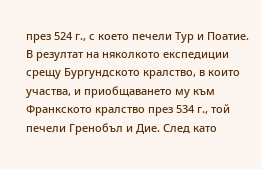през 524 г., с което печели Тур и Поатие. В резултат на няколкото експедиции срещу Бургундското кралство, в които участва, и приобщаването му към Франкското кралство през 534 г., той печели Гренобъл и Дие. След като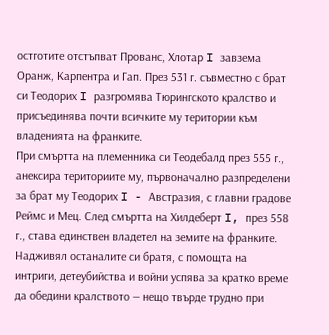остготите отстъпват Прованс, Хлотар I завзема Оранж, Карпентра и Гап. През 531 г. съвместно с брат си Теодорих I разгромява Тюрингското кралство и присъединява почти всичките му територии към владенията на франките.
При смъртта на племенника си Теодебалд през 555 г., анексира териториите му, първоначално разпределени за брат му Теодорих I - Австразия, с главни градове Реймс и Мец. След смъртта на Хилдеберт I, през 558 г., става единствен владетел на земите на франките.
Надживял останалите си братя, с помощта на интриги, детеубийства и войни успява за кратко време да обедини кралството — нещо твърде трудно при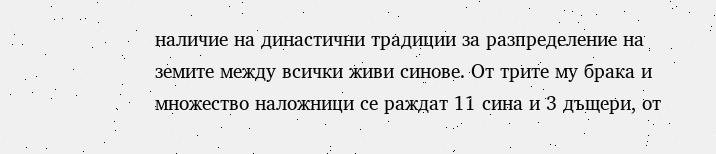наличие на династични традиции за разпределение на земите между всички живи синове. От трите му брака и множество наложници се раждат 11 сина и 3 дъщери, от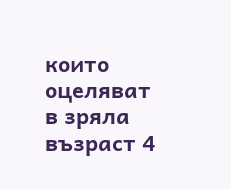които оцеляват в зряла възраст 4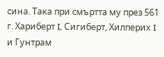сина. Така при смъртта му през 561 г. Хариберт I, Сигиберт, Хилперих I и Гунтрам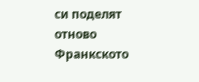си поделят отново Франкското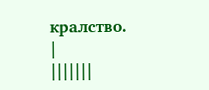кралство.
|
|||||||